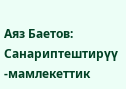Аяз Баетов: Санариптештирүү -мамлекеттик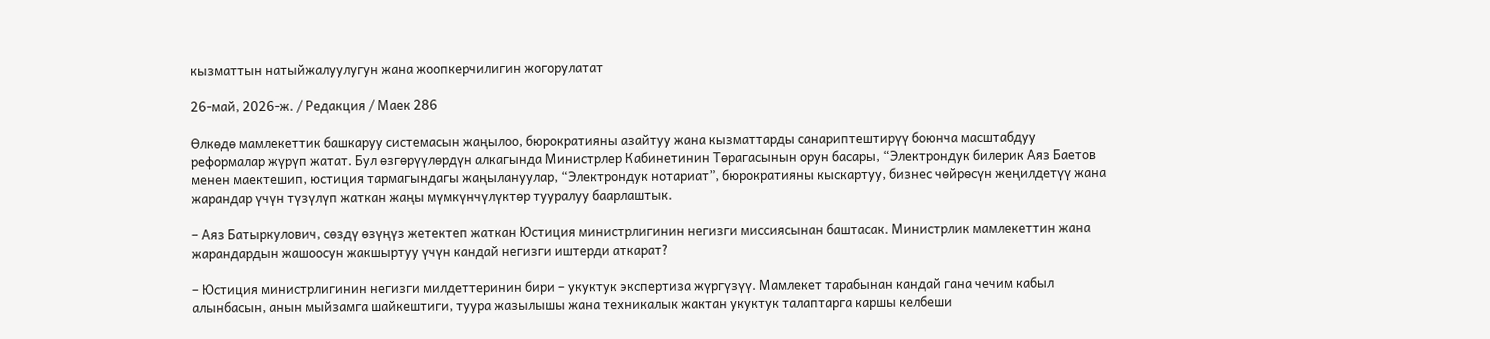кызматтын натыйжалуулугун жана жоопкерчилигин жогорулатат

26-май, 2026-ж. / Редакция / Маек 286

Өлкөдө мамлекеттик башкаруу системасын жаңылоо, бюрократияны азайтуу жана кызматтарды санариптештирүү боюнча масштабдуу реформалар жүрүп жатат. Бул өзгөрүүлөрдүн алкагында Министрлер Кабинетинин Төрагасынын орун басары, “Электрондук билерик Аяз Баетов менен маектешип, юстиция тармагындагы жаңылануулар, “Электрондук нотариат”, бюрократияны кыскартуу, бизнес чөйрөсүн жеңилдетүү жана жарандар үчүн түзүлүп жаткан жаңы мүмкүнчүлүктөр тууралуу баарлаштык.

– Аяз Батыркулович, сөздү өзүңүз жетектеп жаткан Юстиция министрлигинин негизги миссиясынан баштасак. Министрлик мамлекеттин жана жарандардын жашоосун жакшыртуу үчүн кандай негизги иштерди аткарат?

– Юстиция министрлигинин негизги милдеттеринин бири – укуктук экспертиза жүргүзүү. Мамлекет тарабынан кандай гана чечим кабыл алынбасын, анын мыйзамга шайкештиги, туура жазылышы жана техникалык жактан укуктук талаптарга каршы келбеши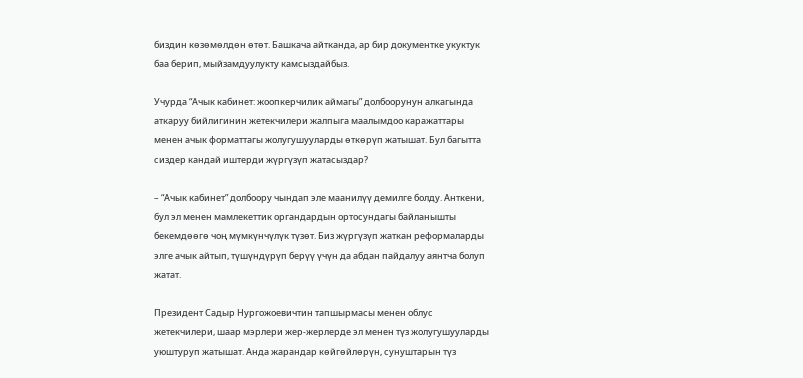биздин көзөмөлдөн өтөт. Башкача айтканда, ар бир документке укуктук баа берип, мыйзамдуулукту камсыздайбыз.

Учурда “Ачык кабинет: жоопкерчилик аймагы” долбоорунун алкагында аткаруу бийлигинин жетекчилери жалпыга маалымдоо каражаттары менен ачык форматтагы жолугушууларды өткөрүп жатышат. Бул багытта сиздер кандай иштерди жүргүзүп жатасыздар?

– “Ачык кабинет” долбоору чындап эле маанилүү демилге болду. Анткени, бул эл менен мамлекеттик органдардын ортосундагы байланышты бекемдөөгө чоң мүмкүнчүлүк түзөт. Биз жүргүзүп жаткан реформаларды элге ачык айтып, түшүндүрүп берүү үчүн да абдан пайдалуу аянтча болуп жатат.

Президент Садыр Нургожоевичтин тапшырмасы менен облус жетекчилери, шаар мэрлери жер-жерлерде эл менен түз жолугушууларды уюштуруп жатышат. Анда жарандар көйгөйлөрүн, сунуштарын түз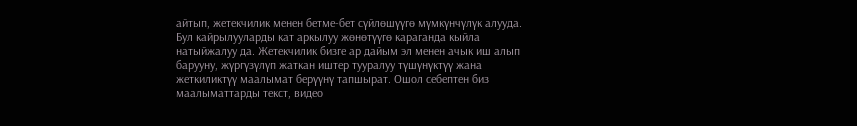айтып, жетекчилик менен бетме-бет сүйлөшүүгө мүмкүнчүлүк алууда. Бул кайрылууларды кат аркылуу жөнөтүүгө караганда кыйла натыйжалуу да. Жетекчилик бизге ар дайым эл менен ачык иш алып барууну, жүргүзүлүп жаткан иштер тууралуу түшүнүктүү жана жеткиликтүү маалымат берүүнү тапшырат. Ошол себептен биз маалыматтарды текст, видео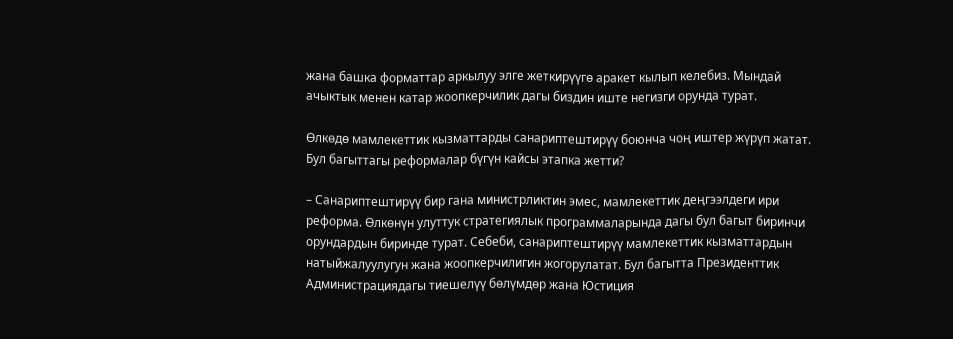жана башка форматтар аркылуу элге жеткирүүгө аракет кылып келебиз. Мындай ачыктык менен катар жоопкерчилик дагы биздин иште негизги орунда турат.

Өлкөдө мамлекеттик кызматтарды санариптештирүү боюнча чоң иштер жүрүп жатат. Бул багыттагы реформалар бүгүн кайсы этапка жетти?

– Санариптештирүү бир гана министрликтин эмес, мамлекеттик деңгээлдеги ири реформа. Өлкөнүн улуттук стратегиялык программаларында дагы бул багыт биринчи орундардын биринде турат. Себеби, санариптештирүү мамлекеттик кызматтардын натыйжалуулугун жана жоопкерчилигин жогорулатат. Бул багытта Президенттик Администрациядагы тиешелүү бөлүмдөр жана Юстиция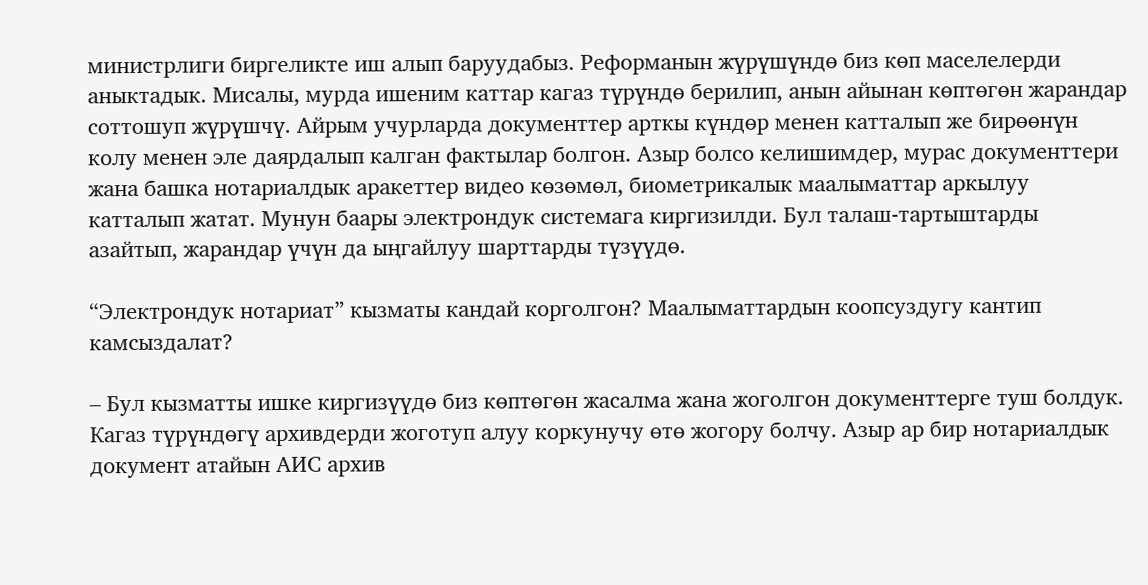министрлиги биргеликте иш алып баруудабыз. Реформанын жүрүшүндө биз көп маселелерди аныктадык. Мисалы, мурда ишеним каттар кагаз түрүндө берилип, анын айынан көптөгөн жарандар соттошуп жүрүшчү. Айрым учурларда документтер арткы күндөр менен катталып же бирөөнүн колу менен эле даярдалып калган фактылар болгон. Азыр болсо келишимдер, мурас документтери жана башка нотариалдык аракеттер видео көзөмөл, биометрикалык маалыматтар аркылуу катталып жатат. Мунун баары электрондук системага киргизилди. Бул талаш-тартыштарды азайтып, жарандар үчүн да ыңгайлуу шарттарды түзүүдө.

“Электрондук нотариат” кызматы кандай корголгон? Маалыматтардын коопсуздугу кантип камсыздалат?

– Бул кызматты ишке киргизүүдө биз көптөгөн жасалма жана жоголгон документтерге туш болдук. Кагаз түрүндөгү архивдерди жоготуп алуу коркунучу өтө жогору болчу. Азыр ар бир нотариалдык документ атайын АИС архив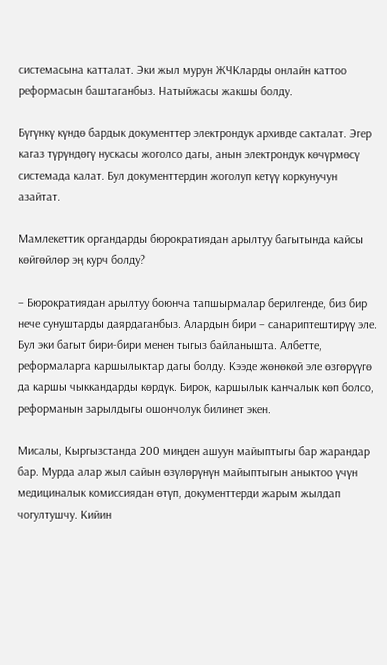системасына катталат. Эки жыл мурун ЖЧКларды онлайн каттоо реформасын баштаганбыз. Натыйжасы жакшы болду.

Бүгүнкү күндө бардык документтер электрондук архивде сакталат. Эгер кагаз түрүндөгү нускасы жоголсо дагы, анын электрондук көчүрмөсү системада калат. Бул документтердин жоголуп кетүү коркунучун азайтат.

Мамлекеттик органдарды бюрократиядан арылтуу багытында кайсы көйгөйлөр эң курч болду?

– Бюрократиядан арылтуу боюнча тапшырмалар берилгенде, биз бир нече сунуштарды даярдаганбыз. Алардын бири – санариптештирүү эле. Бул эки багыт бири-бири менен тыгыз байланышта. Албетте, реформаларга каршылыктар дагы болду. Кээде жөнөкөй эле өзгөрүүгө да каршы чыккандарды көрдүк. Бирок, каршылык канчалык көп болсо, реформанын зарылдыгы ошончолук билинет экен.

Мисалы, Кыргызстанда 200 миңден ашуун майыптыгы бар жарандар бар. Мурда алар жыл сайын өзүлөрүнүн майыптыгын аныктоо үчүн медициналык комиссиядан өтүп, документтерди жарым жылдап чогултушчу. Кийин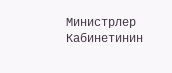Министрлер Кабинетинин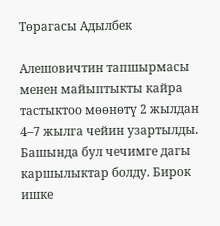Төрагасы Адылбек

Алешовичтин тапшырмасы менен майыптыкты кайра тастыктоо мөөнөтү 2 жылдан 4–7 жылга чейин узартылды. Башында бул чечимге дагы каршылыктар болду. Бирок ишке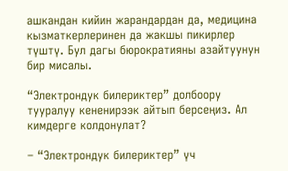ашкандан кийин жарандардан да, медицина кызматкерлеринен да жакшы пикирлер түштү. Бул дагы бюрократияны азайтуунун бир мисалы.

“Электрондук билериктер” долбоору тууралуу кененирээк айтып берсеңиз. Ал кимдерге колдонулат?

– “Электрондук билериктер” үч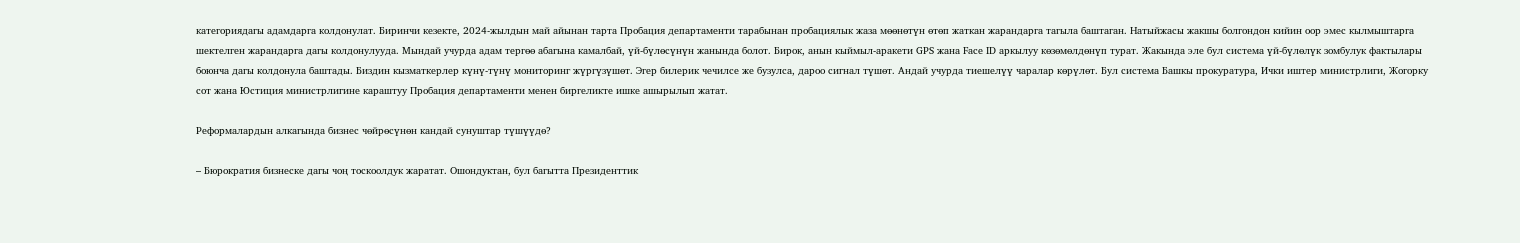категориядагы адамдарга колдонулат. Биринчи кезекте, 2024-жылдын май айынан тарта Пробация департаменти тарабынан пробациялык жаза мөөнөтүн өтөп жаткан жарандарга тагыла баштаган. Натыйжасы жакшы болгондон кийин оор эмес кылмыштарга шектелген жарандарга дагы колдонулууда. Мындай учурда адам тергөө абагына камалбай, үй-бүлөсүнүн жанында болот. Бирок, анын кыймыл-аракети GPS жана Face ID аркылуу көзөмөлдөнүп турат. Жакында эле бул система үй-бүлөлүк зомбулук фактылары боюнча дагы колдонула баштады. Биздин кызматкерлер күнү-түнү мониторинг жүргүзүшөт. Эгер билерик чечилсе же бузулса, дароо сигнал түшөт. Андай учурда тиешелүү чаралар көрүлөт. Бул система Башкы прокуратура, Ички иштер министрлиги, Жогорку сот жана Юстиция министрлигине караштуу Пробация департаменти менен биргеликте ишке ашырылып жатат.

Реформалардын алкагында бизнес чөйрөсүнөн кандай сунуштар түшүүдө?

– Бюрократия бизнеске дагы чоң тоскоолдук жаратат. Ошондуктан, бул багытта Президенттик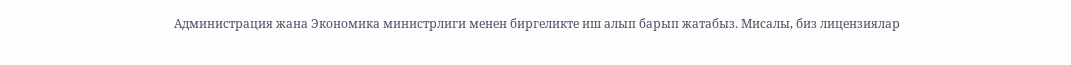Администрация жана Экономика министрлиги менен биргеликте иш алып барып жатабыз. Мисалы, биз лицензиялар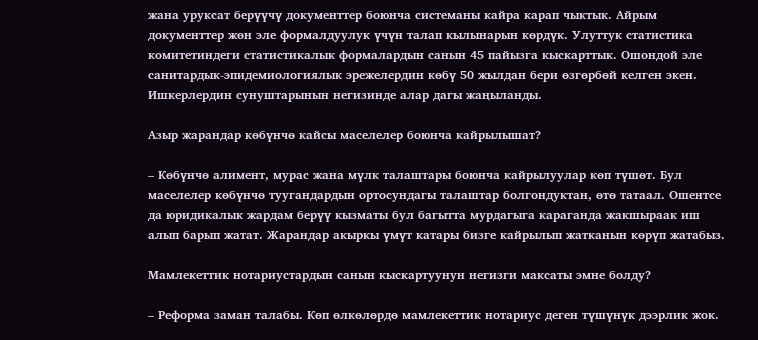жана уруксат берүүчү документтер боюнча системаны кайра карап чыктык. Айрым документтер жөн эле формалдуулук үчүн талап кылынарын көрдүк. Улуттук статистика комитетиндеги статистикалык формалардын санын 45 пайызга кыскарттык. Ошондой эле санитардык-эпидемиологиялык эрежелердин көбү 50 жылдан бери өзгөрбөй келген экен. Ишкерлердин сунуштарынын негизинде алар дагы жаңыланды.

Азыр жарандар көбүнчө кайсы маселелер боюнча кайрылышат?

– Көбүнчө алимент, мурас жана мүлк талаштары боюнча кайрылуулар көп түшөт. Бул маселелер көбүнчө туугандардын ортосундагы талаштар болгондуктан, өтө татаал. Ошентсе да юридикалык жардам берүү кызматы бул багытта мурдагыга караганда жакшыраак иш алып барып жатат. Жарандар акыркы үмүт катары бизге кайрылып жатканын көрүп жатабыз.

Мамлекеттик нотариустардын санын кыскартуунун негизги максаты эмне болду?

– Реформа заман талабы. Көп өлкөлөрдө мамлекеттик нотариус деген түшүнүк дээрлик жок.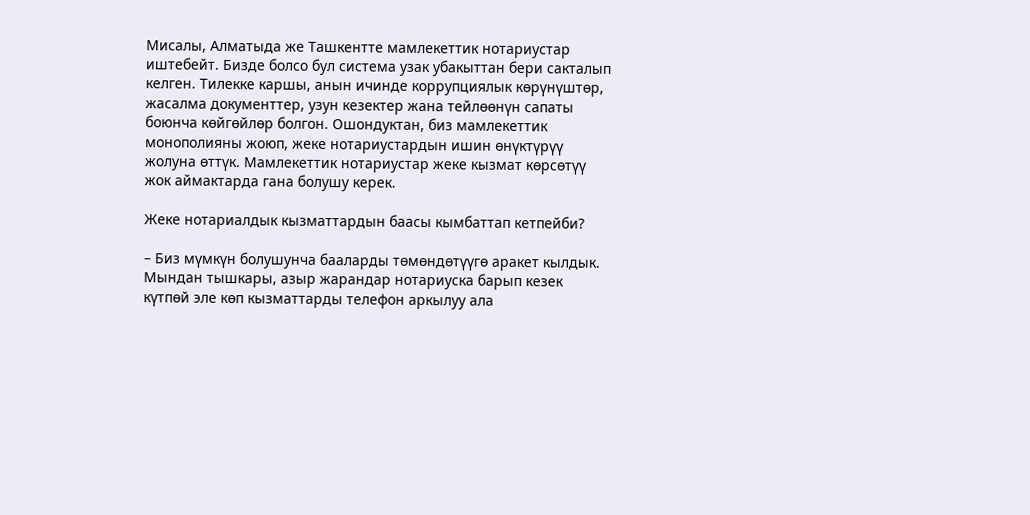Мисалы, Алматыда же Ташкентте мамлекеттик нотариустар иштебейт. Бизде болсо бул система узак убакыттан бери сакталып келген. Тилекке каршы, анын ичинде коррупциялык көрүнүштөр, жасалма документтер, узун кезектер жана тейлөөнүн сапаты боюнча көйгөйлөр болгон. Ошондуктан, биз мамлекеттик монополияны жоюп, жеке нотариустардын ишин өнүктүрүү жолуна өттүк. Мамлекеттик нотариустар жеке кызмат көрсөтүү жок аймактарда гана болушу керек.

Жеке нотариалдык кызматтардын баасы кымбаттап кетпейби?

– Биз мүмкүн болушунча бааларды төмөндөтүүгө аракет кылдык. Мындан тышкары, азыр жарандар нотариуска барып кезек күтпөй эле көп кызматтарды телефон аркылуу ала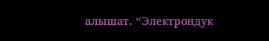алышат. “Электрондук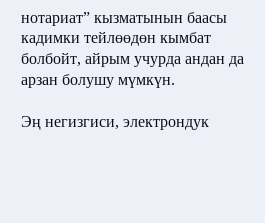нотариат” кызматынын баасы кадимки тейлөөдөн кымбат болбойт, айрым учурда андан да арзан болушу мүмкүн.

Эң негизгиси, электрондук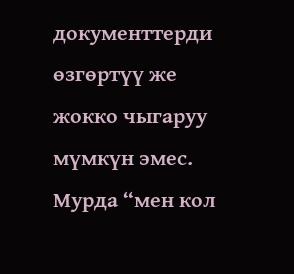документтерди өзгөртүү же жокко чыгаруу мүмкүн эмес. Мурда “мен кол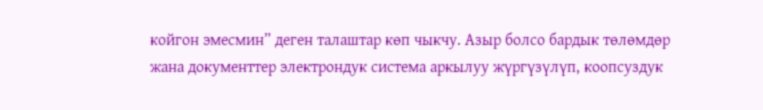койгон эмесмин” деген талаштар көп чыкчу. Азыр болсо бардык төлөмдөр жана документтер электрондук система аркылуу жүргүзүлүп, коопсуздук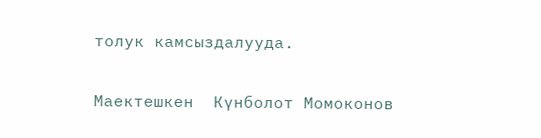толук камсыздалууда.

Маектешкен  Күнболот Момоконов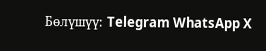Бөлүшүү: Telegram WhatsApp X